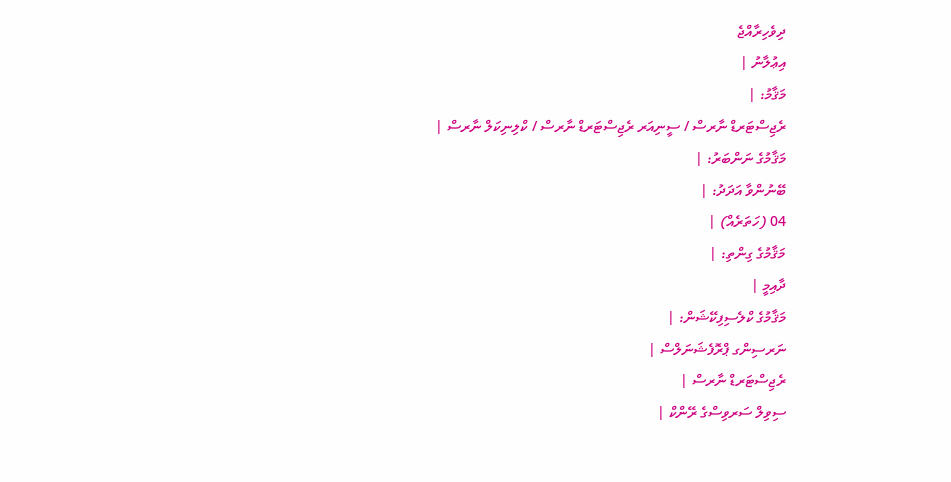ދިވެހިރާއްޖެ
އިޢުލާނު |
މަޤާމު: |
ރެޖިސްޓަރޑް ނާރސް / ސީނިއަރ ރެޖިސްޓަރޑް ނާރސް / ކްލިނިކަލް ނާރސް |
މަޤާމުގެ ނަންބަރު: |
ބޭނުންވާ އަދަދު: |
04 (ހަތަރެއް) |
މަޤާމުގެ ގިންތި: |
ދާއިމީ |
މަޤާމުގެ ކްލެސިފިކޭޝަން: |
ނަރސިންގ ޕްރޮފެޝަނަލްސް |
ރެޖިސްޓަރޑް ނާރސް |
ސިވިލް ސަރވިސްގެ ރޭންކް |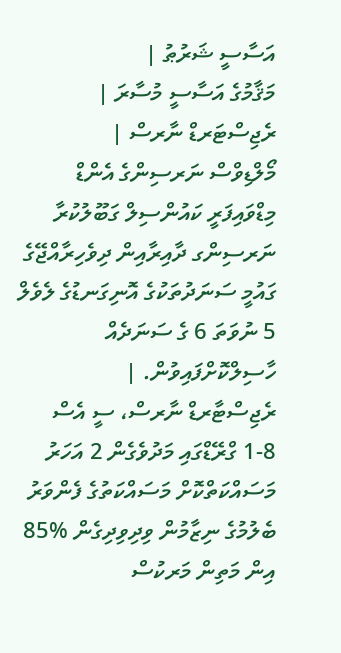އަސާސީ ޝަރުޠު |
މަޤާމުގެ އަސާސީ މުސާރަ |
ރެޖިސްޓަރޑް ނާރސް |
މޯލްޑިވްސް ނަރސިންގެ އެންޑް މިޑްވައިފަރީ ކައުންސިލް ގަބޫލުކުރާ ނަރސިންގ ދާއިރާއިން ދިވެހިރާއްޖޭގެ ގައުމީ ސަނަދުތަކުގެ އޮނިގަނޑުގެ ލެވެލް 5 ނުވަތަ 6 ގެ ސަނަދެއް ހާސިލްކޮށްފައިވުން. |
ރެޖިސްޓާރޑް ނާރސް، ސީ އެސް 8-1 ގްރޭޑްގައި މަދުވެގެން 2 އަހަރު މަސައްކަތްކޮށް މަސައްކަތުގެ ފެންވަރު ބެލުމުގެ ނިޒާމުން ވިދިވިދިގެން %85 އިން މަތިން މަރކުސް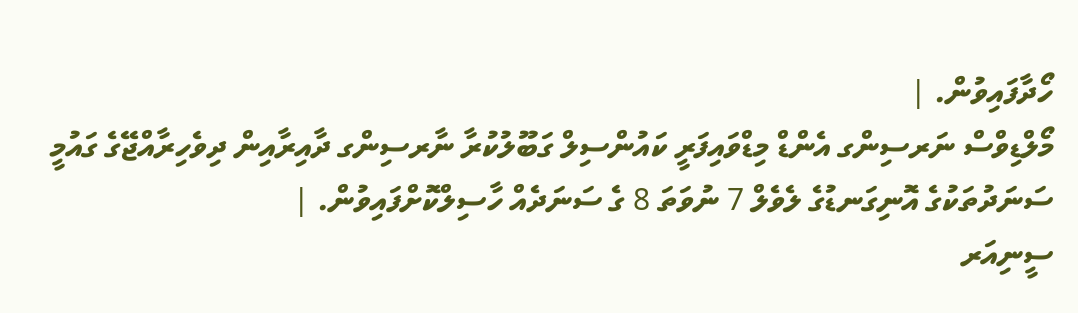ހޯދާފައިވުން. |
މޯލްޑިވްސް ނަރސިންގ އެންޑް މިޑްވައިފަރީ ކައުންސިލް ގަބޫލުކުރާ ނާރސިންގ ދާއިރާއިން ދިވެހިރާއްޖޭގެ ގައުމީ ސަނަދުތަކުގެ އޮނިގަނޑުގެ ލެވެލް 7 ނުވަތަ 8 ގެ ސަނަދެއް ހާސިލްކޮށްފައިވުން. |
ސީނިއަރ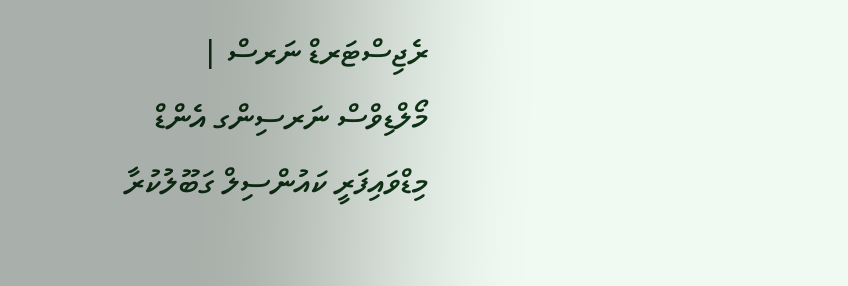ރެޖިސްޓަރޑް ނަރސް |
މޯލްޑިވްސް ނަރސިންގ އެންޑް މިޑްވައިފަރީ ކައުންސިލް ގަބޫލުކުރާ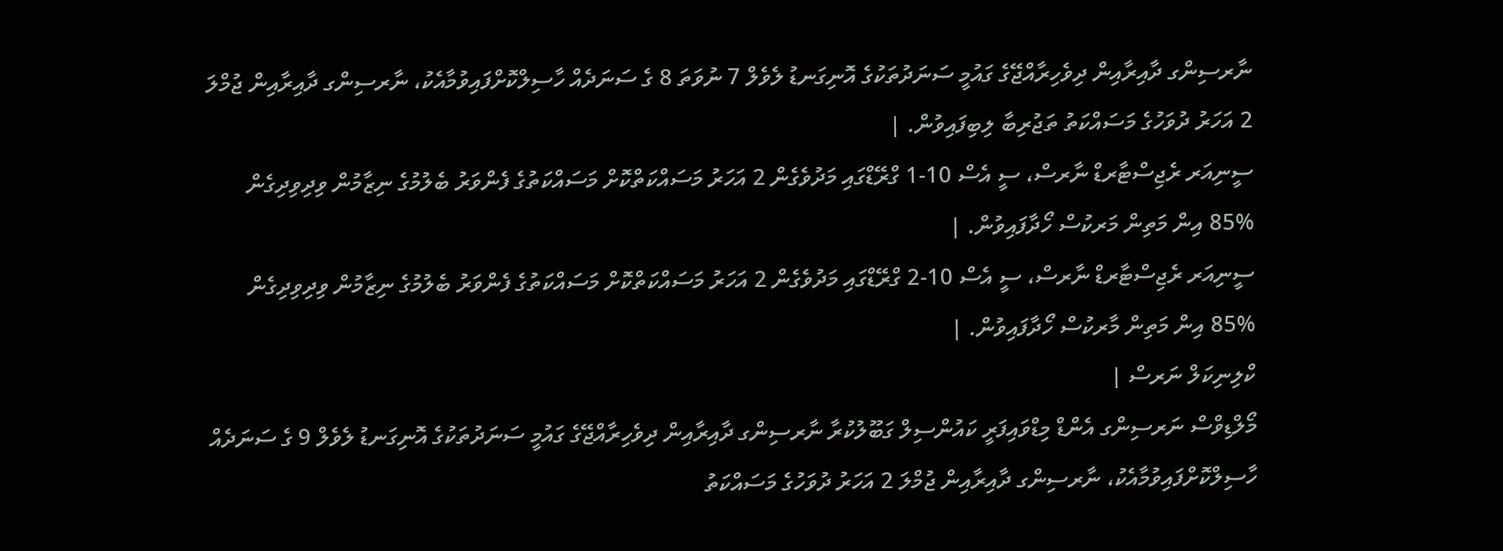ނާރސިންގ ދާއިރާއިން ދިވެހިރާއްޖޭގެ ގައުމީ ސަނަދުތަކުގެ އޮނިގަނޑު ލެވެލް 7 ނުވަތަ 8 ގެ ސަނަދެއް ހާސިލްކޮށްފައިވުމާއެކު، ނާރސިންގ ދާއިރާއިން ޖުމްލަ 2 އަހަރު ދުވަހުގެ މަސައްކަތު ތަޖުރިބާ ލިބިފައިވުން. |
ސީނިއަރ ރެޖިސްޓާރޑް ނާރސް، ސީ އެސް 10-1 ގްރޭޑްގައި މަދުވެގެން 2 އަހަރު މަސައްކަތްކޮށް މަސައްކަތުގެ ފެންވަރު ބެލުމުގެ ނިޒާމުން ވިދިވިދިގެން %85 އިން މަތިން މަރކުސް ހޯދާފައިވުން. |
ސީނިއަރ ރެޖިސްޓާރޑް ނާރސް، ސީ އެސް 10-2 ގްރޭޑްގައި މަދުވެގެން 2 އަހަރު މަސައްކަތްކޮށް މަސައްކަތުގެ ފެންވަރު ބެލުމުގެ ނިޒާމުން ވިދިވިދިގެން %85 އިން މަތިން މާރކުސް ހޯދާފައިވުން. |
ކްލިނިކަލް ނަރސް |
މޯލްޑިވްސް ނަރސިންގ އެންޑް މިޑްވައިފަރީ ކައުންސިލް ގަބޫލުކުރާ ނާރސިންގ ދާއިރާއިން ދިވެހިރާއްޖޭގެ ގައުމީ ސަނަދުތަކުގެ އޮނިގަނޑު ލެވެލް 9 ގެ ސަނަދެއް ހާސިލްކޮށްފައިވުމާއެކު، ނާރސިންގ ދާއިރާއިން ޖުމްލަ 2 އަހަރު ދުވަހުގެ މަސައްކަތު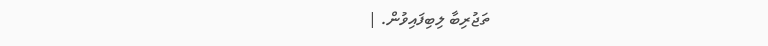ތަޖުރިބާ ލިބިފައިވުން. |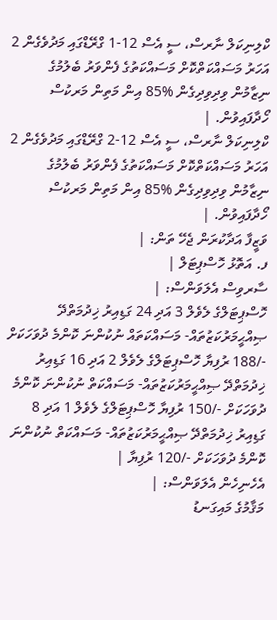ކްލިނިކަލް ނާރސް، ސީ އެސް 12-1 ގްރޭޑްގައި މަދުވެގެން 2 އަހަރު މަސައްކަތްކޮށް މަސައްކަތުގެ ފެންވަރު ބެލުމުގެ ނިޒާމުން ވިދިވިދިގެން %85 އިން މަތިން މަރކުސް ހޯދާފައިވުން. |
ކްލިނިކަލް ނާރސް، ސީ އެސް 12-2 ގްރޭޑްގައި މަދުވެގެން 2 އަހަރު މަސައްކަތްކޮށް މަސައްކަތުގެ ފެންވަރު ބެލުމުގެ ނިޒާމުން ވިދިވިދިގެން %85 އިން މަތިން މަރކުސް ހޯދާފައިވުން. |
ވަޒީފާ އަދާކުރަން ޖެހޭ ތަން: |
ފ. އަތޮޅު ހޮސްޕިޓަލް |
ސާރވިސް އެލަވަންސް: |
ހޮސްޕިޓަލްގެ ލެވެލް 3 އަދި 24 ގަޑިއިރު ޚިދުމަތްދޭ ޞިއްޙީމަރުކަޒުތައް- މަސައްކަތައް ނުކުންނަ ކޮންމެ ދުވަހަކަށް -/188 ރުފިޔާ ހޮސްޕިޓަލްގެ ލެވެލް 2 އަދި 16 ގަޑިއިރު ޚިދުމަތްދޭ ޞިއްޙީމަރުކަޒުތައް- މަސައްކަތް ނުކުންނަ ކޮންމެ ދުވަހަކަށް -/150 ރުފިޔާ ހޮސްޕިޓަލްގެ ލެވެލް 1 އަދި 8 ގަޑިއިރު ޚިދުމަތްދޭ ޞިއްޙީމަރުކަޒުތައް- މަސައްކަތް ނުކުންނަ ކޮންމެ ދުވަހަކަށް -/120 ރުފިޔާ |
އެހެނިހެން އެލަވަންސް: |
މަޤާމުގެ މައިގަނޑު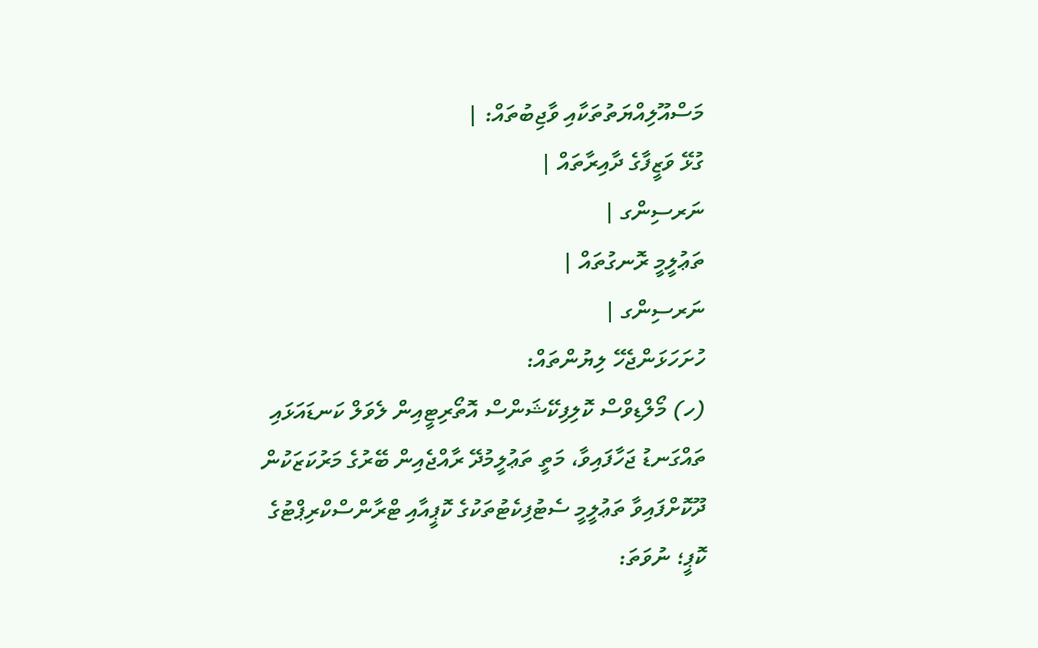މަސްއޫލިއްޔަތުތަކާއި ވާޖިބުތައް: |
ގުޅޭ ވަޒީފާގެ ދާއިރާތައް |
ނަރސިންގ |
ތަޢުލީމީ ރޮނގުތައް |
ނަރސިންގ |
ހުށަހަޅަންޖެހޭ ލިޔުންތައް:
(ހ) މޯލްޑިވްސް ކޮލިފިކޭޝަންސް އޮތޯރިޓީއިން ލެވަލް ކަނޑައަޅައި ތައްގަނޑު ޖަހާފައިވާ، މަތީ ތަޢުލީމުދޭ ރާއްޖެއިން ބޭރުގެ މަރުކަޒަކުން ދޫކޮށްފައިވާ ތަޢުލީމީ ސެޓުފިކެޓުތަކުގެ ކޮޕީއާއި ޓްރާންސްކްރިޕްޓުގެ ކޮޕީ؛ ނުވަތަ: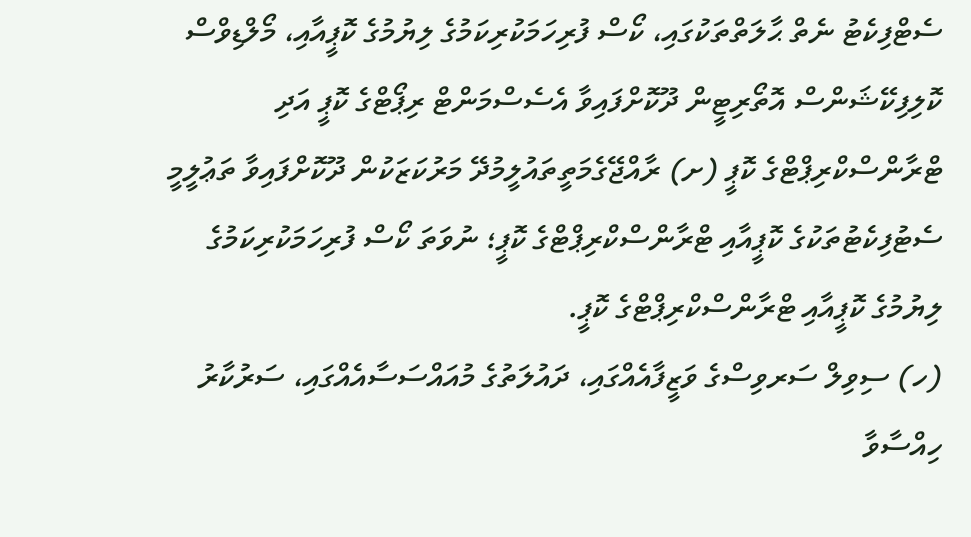ސެޓްފިކެޓު ނެތް ޙާލަތްތަކުގައި، ކޯސް ފުރިހަމަކުރިކަމުގެ ލިޔުމުގެ ކޮޕީއާއި، މޯލްޑިވްސް ކޮލިފިކޭޝަންސް އޮތޯރިޓީން ދޫކޮށްފައިވާ އެސެސްމަންޓް ރިޕޯޓްގެ ކޮޕީ އަދި ޓްރާންސްކްރިޕްޓްގެ ކޮޕީ (ށ) ރާއްޖޭގެމަތީތައުލީމުދޭ މަރުކަޒަކުން ދޫކޮށްފައިވާ ތަޢުލީމީ ސެޓުފިކެޓުތަކުގެ ކޮޕީއާއި ޓްރާންސްކްރިޕްޓްގެ ކޮޕީ؛ ނުވަތަ ކޯސް ފުރިހަމަކުރިކަމުގެ ލިޔުމުގެ ކޮޕީއާއި ޓްރާންސްކްރިޕްޓްގެ ކޮޕީ.
(ހ) ސިވިލް ސަރވިސްގެ ވަޒީފާއެއްގައި، ދައުލަތުގެ މުއައްސަސާއެއްގައި، ސަރުކާރު ހިއްސާވާ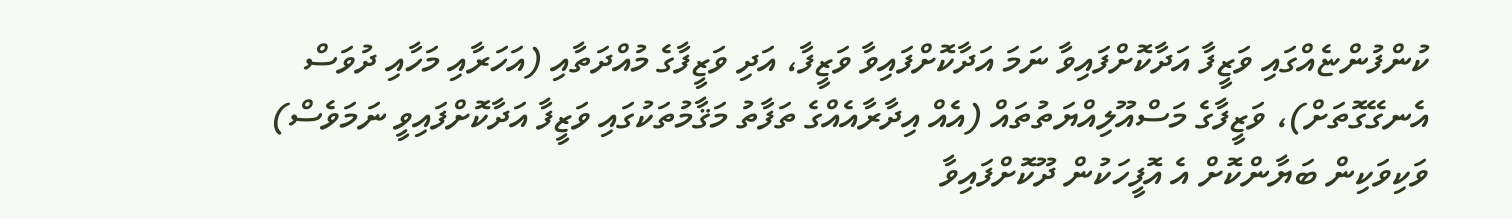ކުންފުންޏެއްގައި ވަޒީފާ އަދާކޮށްފައިވާ ނަމަ އަދާކޮށްފައިވާ ވަޒީފާ، އަދި ވަޒީފާގެ މުއްދަތާއި (އަހަރާއި މަހާއި ދުވަސް އެނގޭގޮތަށް)، ވަޒީފާގެ މަސްއޫލިއްޔަތުތައް (އެއް އިދާރާއެއްގެ ތަފާތު މަޤާމުތަކުގައި ވަޒީފާ އަދާކޮށްފައިވީ ނަމަވެސް) ވަކިވަކިން ބަޔާންކޮށް އެ އޮފީހަކުން ދޫކޮށްފައިވާ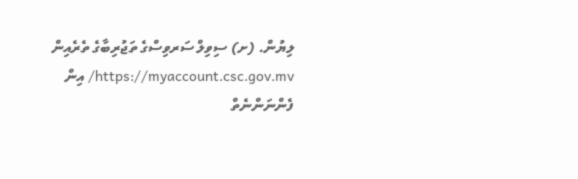ލިޔުން. (ށ) ސިވިލް ސަރވިސްގެ ތަޖުރިބާގެ ތެރެއިން https://myaccount.csc.gov.mv/ އިން ފެންނަންނެތް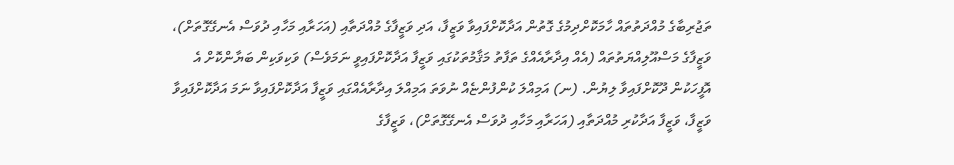ތަޖުރިބާގެ މުއްދަތުތައް ހާމަކޮށްދިމުގެ ގޮތުން އަދާކޮށްފައިވާ ވަޒީފާ، އަދި ވަޒީފާގެ މުއްދަތާއި (އަހަރާއި މަހާއި ދުވަސް އެނގޭގޮތަށް)، ވަޒީފާގެ މަސްއޫލިއްޔަތުތައް (އެއް އިދާރާއެއްގެ ތަފާތު މަޤާމުތަކުގައި ވަޒީފާ އަދާކޮށްފައިވީ ނަމަވެސް) ވަކިވަކިން ބަޔާންކޮށް އެ އޮފީހަކުން ދޫކޮށްފައިވާ ލިޔުން. (ނ) އަމިއްލަ ކުންފުންޏެއް ނުވަތަ އަމިއްލަ އިދާރާއެއްގައި ވަޒީފާ އަދާކޮށްފައިވާ ނަމަ އަދާކޮށްފައިވާ ވަޒީފާ، ވަޒީފާ އަދާކުރި މުއްދަތާއި (އަހަރާއި މަހާއި ދުވަސް އެނގޭގޮތަށް)، ވަޒީފާގެ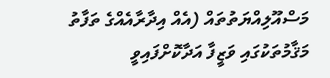މަސްއޫލިއްޔަތުތައް (އެއް އިދާރާއެއްގެ ތަފާތު މަޤާމުތަކުގައި ވަޒީފާ އަދާކޮށްފައިވީ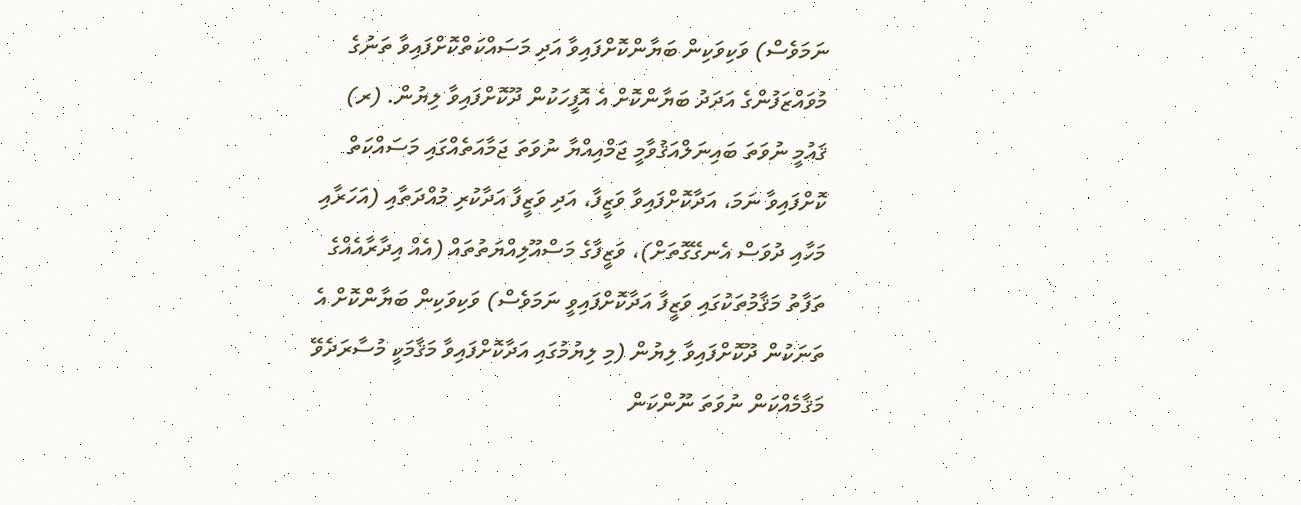ނަމަވެސް) ވަކިވަކިން ބަޔާންކޮށްފައިވާ އަދި މަސައްކަތްކޮށްފައިވާ ތަނުގެ މުވައްޒަފުންގެ އަދަދު ބަޔާންކޮށް އެ އޮފީހަކުން ދޫކޮށްފައިވާ ލިޔުން. (ރ) ޤައުމީ ނުވަތަ ބައިނަލްއަޤުވާމީ ޖަމްއިއްޔާ ނުވަތަ ޖަމާއަތެއްގައި މަސައްކަތް ކޮށްފައިވާ ނަމަ، އަދާކޮށްފައިވާ ވަޒީފާ، އަދި ވަޒީފާ އަދާކުރި މުއްދަތާއި (އަހަރާއި މަހާއި ދުވަސް އެނގޭގޮތަށް)، ވަޒީފާގެ މަސްއޫލިއްޔަތުތައް (އެއް އިދާރާއެއްގެ ތަފާތު މަޤާމުތަކުގައި ވަޒީފާ އަދާކޮށްފައިވީ ނަމަވެސް) ވަކިވަކިން ބަޔާންކޮށް އެ ތަނަކުން ދޫކޮށްފައިވާ ލިޔުން (މި ލިޔުމުގައި އަދާކޮށްފައިވާ މަޤާމަކީ މުސާރަދެވޭ މަޤާމެއްކަން ނުވަތަ ނޫންކަން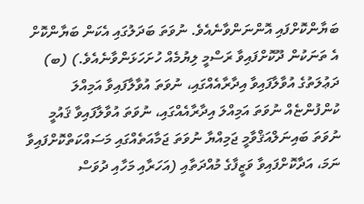ބަޔާންކޮށްފައި އޮންނަންވާނެއެވެ. ނުވަތަ ބަދަލުގައި އެކަން ބަޔާންކޮށް އެ ތަނަކުން ދޫކޮށްފައިވާ ރަސްމީ ލިޔުމެއް ހުށަހަޅަންވާނެއެވެ.) (ބ) ދަޢުލަތުގެ އުވާލާފައިވާ އިދާރާއެއްގައި، ނުވަތަ އުވާލާފައިވާ އަމިއްލަ ކުންފުންޏެއް ނުވަތަ އަމިއްލަ އިދާރާއެއްގައި، ނުވަތަ އުވާލާފައިވާ ޤައުމީ ނުވަތަ ބައިނަލްއަޤްވާމީ ޖަމިއްޔާ ނުވަތަ ޖަމާއަތެއްގައި މަސައްކަތްކޮށްފައިވާ ނަމަ، އަދާކޮށްފައިވާ ވަޒީފާގެ މުއްދަތާއި (އަހަރާއި މަހާއި ދުވަސް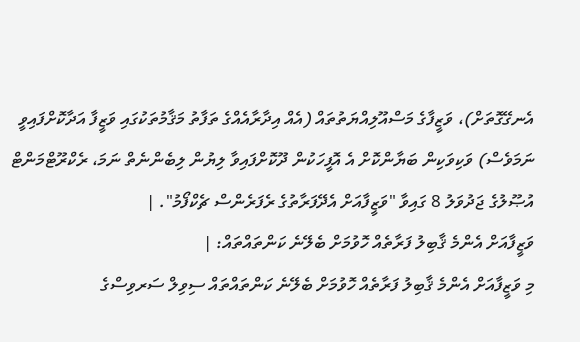އެނގޭގޮތަށް)، ވަޒީފާގެ މަސްއޫލިއްޔަތުތައް (އެއް އިދާރާއެއްގެ ތަފާތު މަޤާމުތަކުގައި ވަޒީފާ އަދާކޮށްފައިވީ ނަމަވެސް) ވަކިވަކިން ބަޔާންކޮށް އެ އޮފީހަކުން ދޫކޮށްފައިވާ ލިޔުން ލިބެންނެތް ނަމަ، ރެކްރޫޓްމަންޓް އުޞޫލުގެ ޖަދުވަލު 8 ގައިވާ "ވަޒީފާއަށް އެދޭފަރާތުގެ ރެފަރެންސް ޗެކްފޯމު". |
ވަޒީފާއަށް އެންމެ ޤާބިލު ފަރާތެއް ހޮވުމަށް ބެލޭނެ ކަންތައްތައް: |
މި ވަޒީފާއަށް އެންމެ ޤާބިލު ފަރާތެއް ހޮވުމަށް ބެލޭނެ ކަންތައްތައް ސިވިލް ސަރވިސްގެ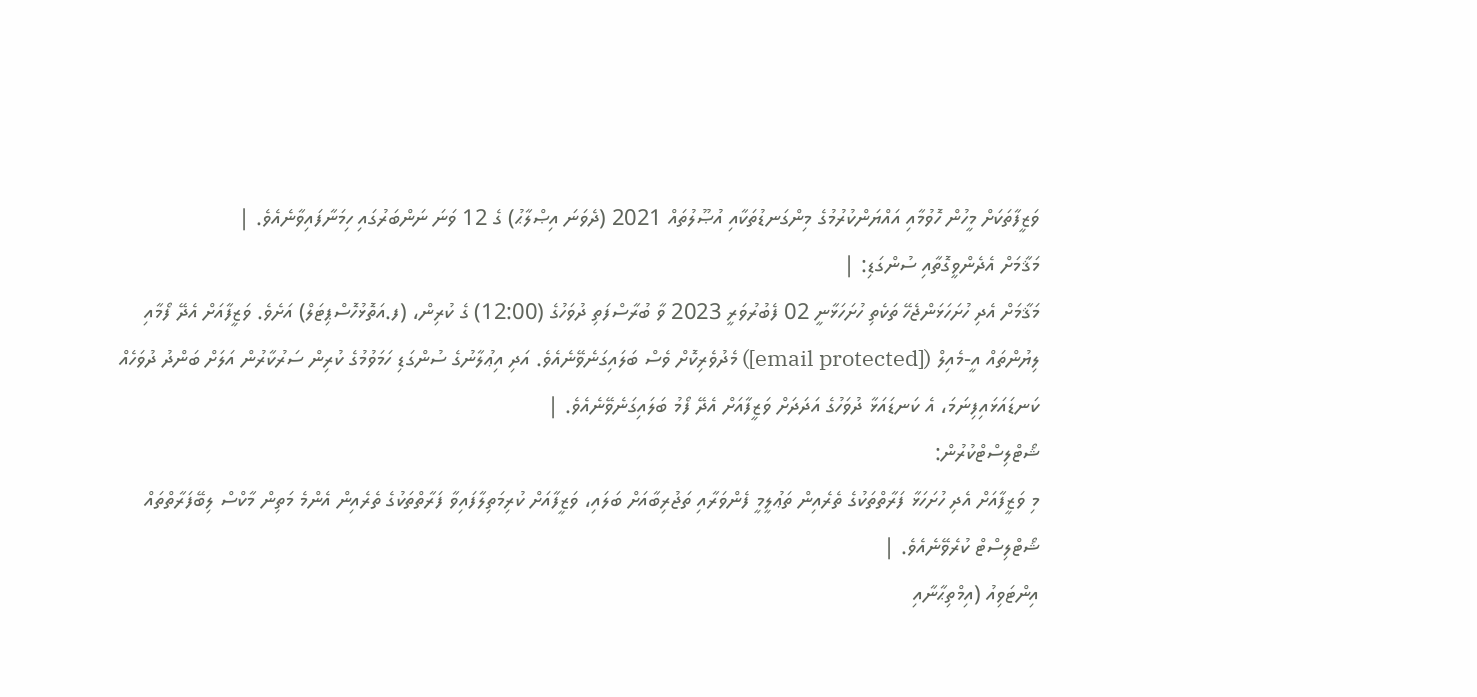ވަޒީފާތަކަށް މީހުން ހޮވުމާއި އައްޔަންކުރުމުގެ މިންގަނޑުތަކާއި އުޞޫލުތައް 2021 (ދެވަނަ އިޞްލާޙު) ގެ 12 ވަނަ ނަންބަރުގައި ހިމަނާފައިވާނެއެވެ. |
މަޤާމަށް އެދެންވީގޮތާއި ސުންގަޑި: |
މަޤާމަށް އެދި ހުށަހަޅަންޖެހޭ ތަކެތި ހުށަހަޅާނީ 02 ފެބުރުވަރީ 2023 ވާ ބުރާސްފަތި ދުވަހުގެ (12:00) ގެ ކުރިން، (ފ.އަތޮޅުހޮސްޕިޓަލް) އަށެވެ. ވަޒީފާއަށް އެދޭ ފޯމާއި ލިޔުންތައް އީ-މެއިލް ([email protected]) މެދުވެރިކޮށް ވެސް ބަލައިގަނެވޭނެއެވެ. އަދި އިޢުލާނުގެ ސުންގަޑި ހަމަވުމުގެ ކުރިން ސަރުކާރުން އަލަށް ބަންދު ދުވަހެއް ކަނޑައަޅައިފިނަމަ، އެ ކަނޑައަޅާ ދުވަހުގެ އަދަދަށް ވަޒީފާއަށް އެދޭ ފޯމު ބަލައިގަނެވޭނެއެވެ. |
ޝޯޓްލިސްޓްކުރުން:
މި ވަޒީފާއަށް އެދި ހުށަހަޅާ ފަރާތްތަކުގެ ތެރެއިން ތަޢުލީމީ ފެންވަރާއި ތަޖުރިބާއަށް ބަލައި، ވަޒީފާއަށް ކުރިމަތިލާފައިވާ ފަރާތްތަކުގެ ތެރެއިން އެންމެ މަތިން މާކްސް ލިބޭފަރާތްތައް ޝޯޓްލިސްޓް ކުރެވޭނެއެވެ. |
އިންޓަވިއު (އިމްތިޙާނާއި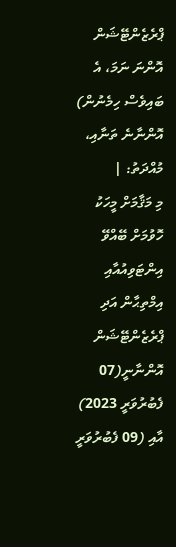ޕްރެޒެންޓޭޝަން އޮންނަ ނަމަ، އެ ބައިވެސް ހިމެނުން) އޮންނާނެ ތަނާއި، މުއްދަތު: |
މި މަޤާމަށް މީހަކު ހޮވުމަށް ބޭއްވޭ އިންޓަވިއުއާއި އިމްތިޙާން އަދި ޕްރެޒެންޓޭޝަން އޮންނާނީ(07 ފެބުރުވަރީ 2023) އާއި (09 ފެބުރުވަރީ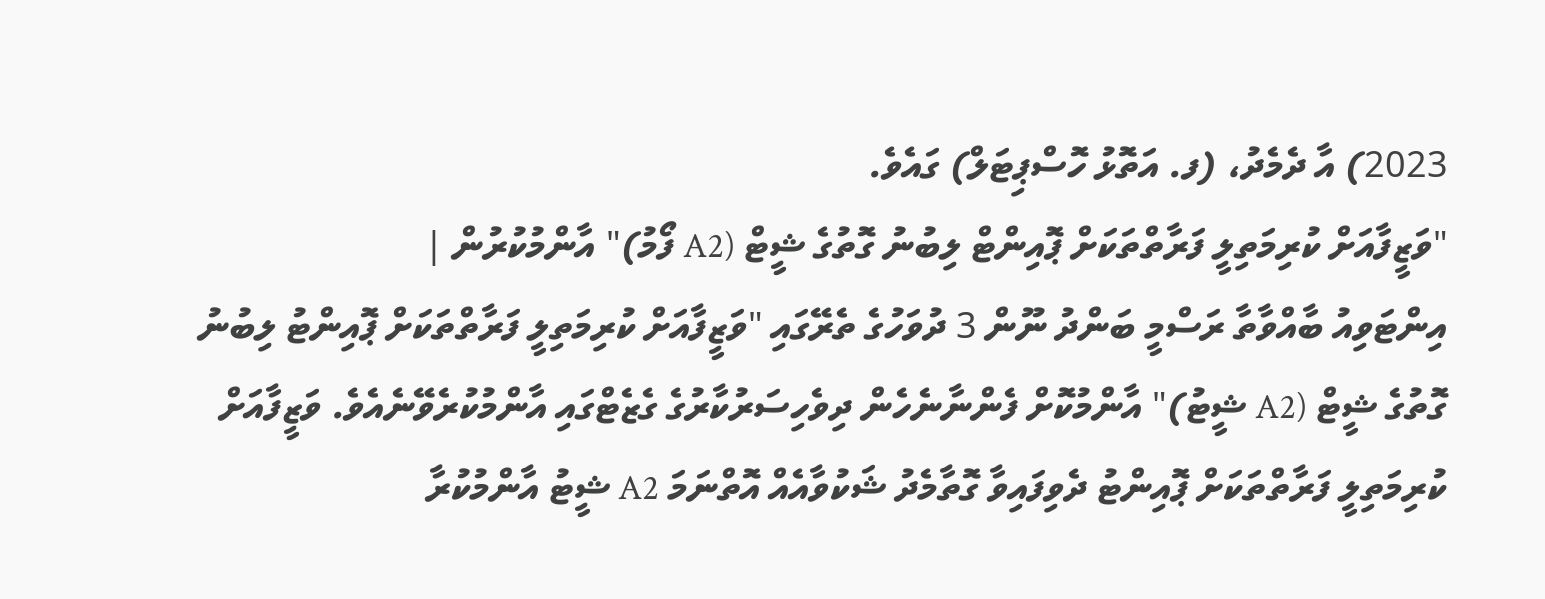2023) އާ ދެމެދު، (ފ. އަތޮޅު ހޮސްޕިޓަލް) ގައެވެ.
"ވަޒީފާއަށް ކުރިމަތިލީ ފަރާތްތަކަށް ޕޮއިންޓް ލިބުނު ގޮތުގެ ޝީޓް (A2 ފޯމު)" އާންމުކުރުން |
އިންޓަވިއު ބާއްވާތާ ރަސްމީ ބަންދު ނޫން 3 ދުވަހުގެ ތެރޭގައި "ވަޒީފާއަށް ކުރިމަތިލީ ފަރާތްތަކަށް ޕޮއިންޓު ލިބުނު ގޮތުގެ ޝީޓް (A2 ޝީޓު)" އާންމުކޮށް ފެންނާނެހެން ދިވެހިސަރުކާރުގެ ގެޒެޓްގައި އާންމުކުރެވޭނެއެވެ. ވަޒީފާއަށް ކުރިމަތިލީ ފަރާތްތަކަށް ޕޮއިންޓު ދެވިފައިވާ ގޮތާމެދު ޝަކުވާއެއް އޮތްނަމަ A2 ޝީޓު އާންމުކުރާ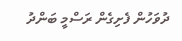ދުވަހުން ފެށިގެން ރަސްމީ ބަންދު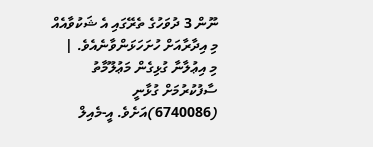ނޫން 3 ދުވަހުގެ ތެރޭގައި އެ ޝަކުވާއެއް މި އިދާރާއަށް ހުށަހަޅަންވާނެއެވެ. |
މި އިޢުލާނާ ގުޅިގެން މަޢުލޫމާތު ސާފުކުރުމަށް ގުޅާނީ (6740086)އަށެވެ. އީ-މެއިލް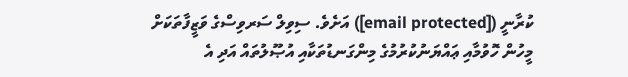ކުރާނީ ([email protected]) އަށެވެ. ސިވިލް ސަރވިސްގެ ވަޒީފާތަކަށް މީހުން ހޮވުމާއި ޢައްޔަނުކުރުމުގެ މިންގަނޑުތަކާއި އުޞޫލުތައް އަދި އެ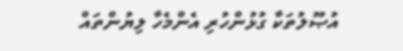އުޞޫލުތަކާ ގުޅުންހުރި އެންމެހާ ލިޔުންތައް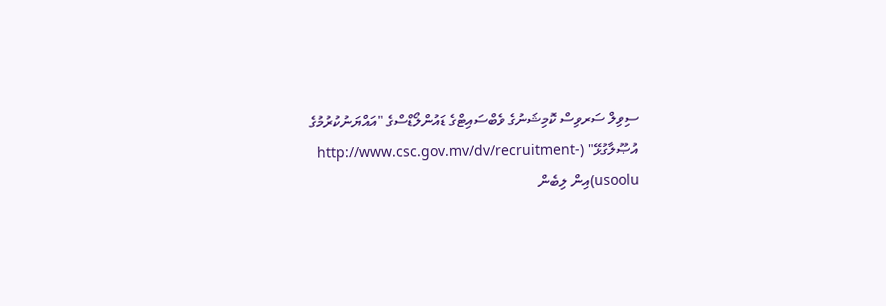ސިވިލް ސަރވިސް ކޮމިޝަނުގެ ވެބްސައިޓްގެ ޑައުންލޯޑްސްގެ "އައްޔަނުކުރުމުގެ އުޞޫލާގުޅޭ" (http://www.csc.gov.mv/dv/recruitment-usoolu)އިން ލިބެން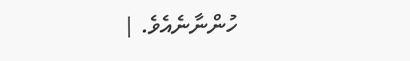ހުންނާނެއެވެ. |